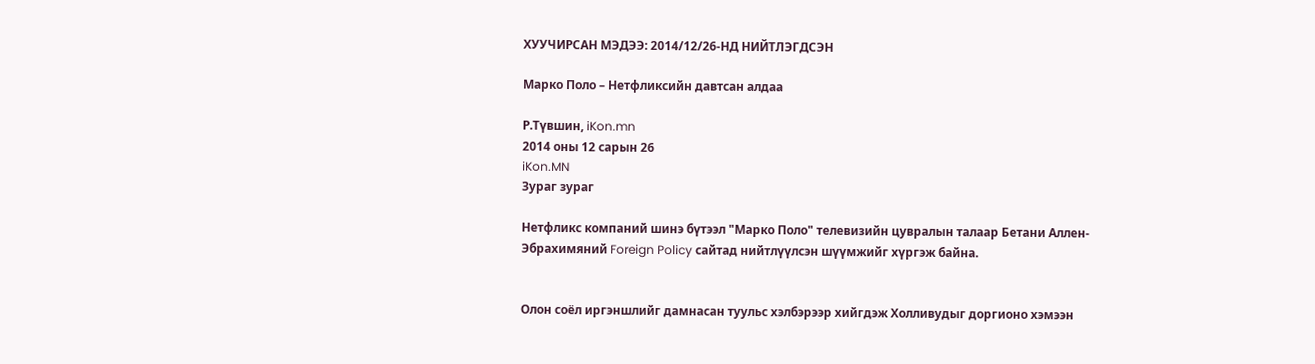ХУУЧИРСАН МЭДЭЭ: 2014/12/26-НД НИЙТЛЭГДСЭН

Марко Поло – Нетфликсийн давтсан алдаа

Р.Түвшин, iKon.mn
2014 оны 12 сарын 26
iKon.MN
Зураг зураг

Нетфликс компаний шинэ бүтээл "Марко Поло" телевизийн цувралын талаар Бетани Аллен-Эбрахимяний Foreign Policy сайтад нийтлүүлсэн шүүмжийг хүргэж байна.


Олон соёл иргэншлийг дамнасан туульс хэлбэрээр хийгдэж Холливудыг доргионо хэмээн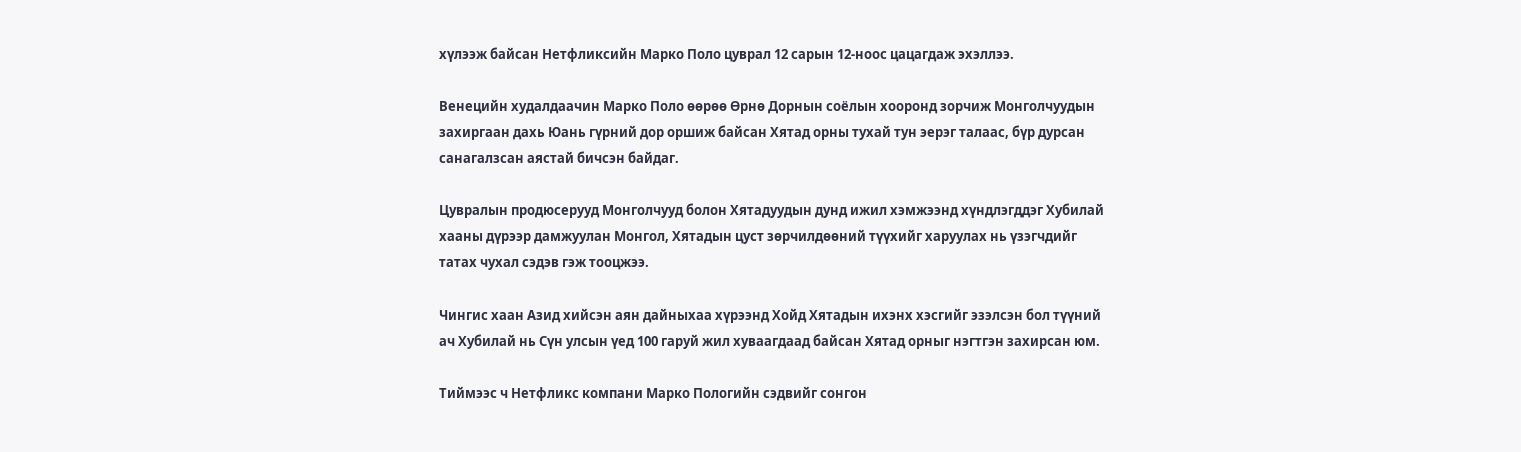хүлээж байсан Нетфликсийн Марко Поло цуврал 12 сарын 12-ноос цацагдаж эхэллээ.

Венецийн худалдаачин Марко Поло өөрөө Өрнө Дорнын соёлын хооронд зорчиж Монголчуудын захиргаан дахь Юань гүрний дор оршиж байсан Хятад орны тухай тун эерэг талаас, бүр дурсан санагалзсан аястай бичсэн байдаг.

Цувралын продюсерууд Монголчууд болон Хятадуудын дунд ижил хэмжээнд хүндлэгддэг Хубилай хааны дүрээр дамжуулан Монгол, Хятадын цуст зөрчилдөөний түүхийг харуулах нь үзэгчдийг татах чухал сэдэв гэж тооцжээ.

Чингис хаан Азид хийсэн аян дайныхаа хүрээнд Хойд Хятадын ихэнх хэсгийг эзэлсэн бол түүний ач Хубилай нь Сүн улсын үед 100 гаруй жил хуваагдаад байсан Хятад орныг нэгтгэн захирсан юм.

Тиймээс ч Нетфликс компани Марко Пологийн сэдвийг сонгон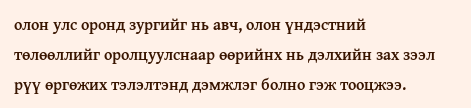олон улс оронд зургийг нь авч, олон үндэстний төлөөллийг оролцуулснаар өөрийнх нь дэлхийн зах зээл рүү өргөжих тэлэлтэнд дэмжлэг болно гэж тооцжээ.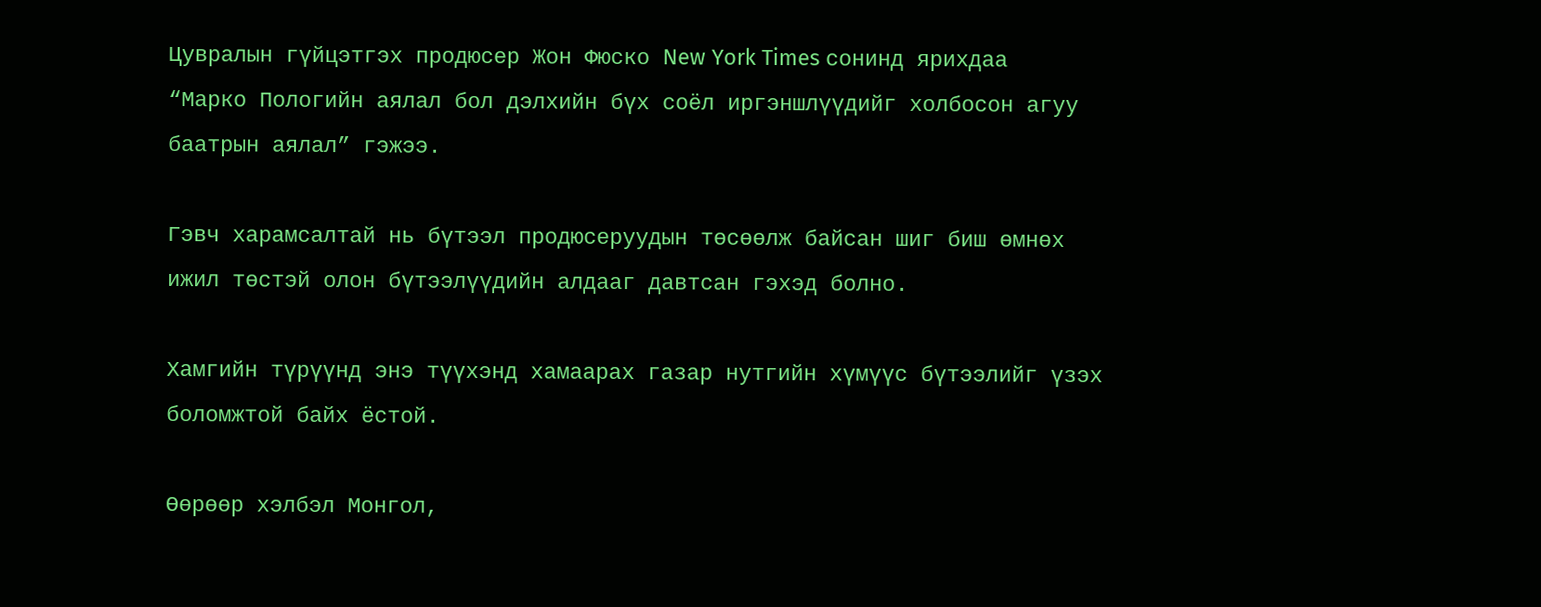Цувралын гүйцэтгэх продюсер Жон Фюско New York Times сонинд ярихдаа “Марко Пологийн аялал бол дэлхийн бүх соёл иргэншлүүдийг холбосон агуу баатрын аялал” гэжээ.

Гэвч харамсалтай нь бүтээл продюсеруудын төсөөлж байсан шиг биш өмнөх ижил төстэй олон бүтээлүүдийн алдааг давтсан гэхэд болно.

Хамгийн түрүүнд энэ түүхэнд хамаарах газар нутгийн хүмүүс бүтээлийг үзэх боломжтой байх ёстой.

Өөрөөр хэлбэл Монгол,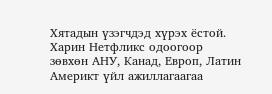Хятадын үзэгчдэд хүрэх ёстой. Харин Нетфликс одоогоор зөвхөн АНУ, Канад, Европ, Латин Америкт үйл ажиллагаагаа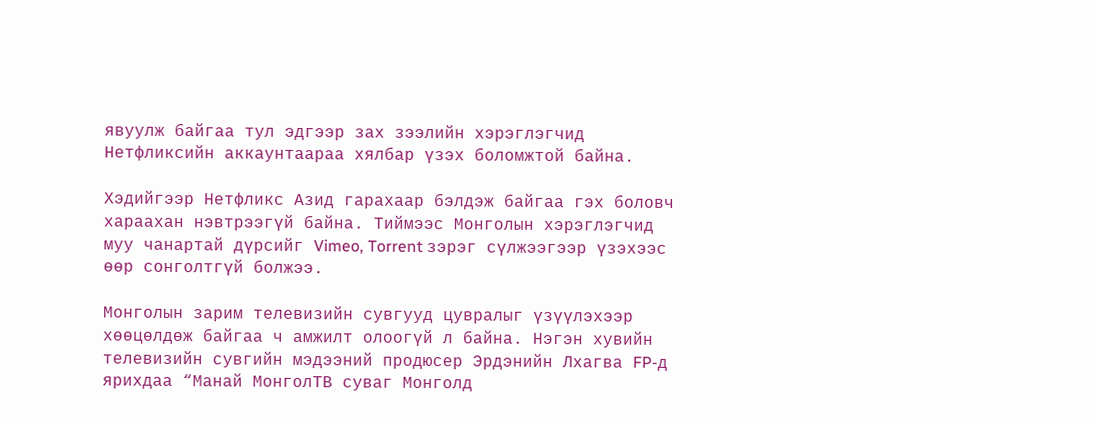явуулж байгаа тул эдгээр зах зээлийн хэрэглэгчид Нетфликсийн аккаунтаараа хялбар үзэх боломжтой байна.

Хэдийгээр Нетфликс Азид гарахаар бэлдэж байгаа гэх боловч хараахан нэвтрээгүй байна. Тиймээс Монголын хэрэглэгчид муу чанартай дүрсийг Vimeo, Torrent зэрэг сүлжээгээр үзэхээс өөр сонголтгүй болжээ.

Монголын зарим телевизийн сувгууд цувралыг үзүүлэхээр хөөцөлдөж байгаа ч амжилт олоогүй л байна. Нэгэн хувийн телевизийн сувгийн мэдээний продюсер Эрдэнийн Лхагва FP-д ярихдаа “Манай МонголТВ суваг Монголд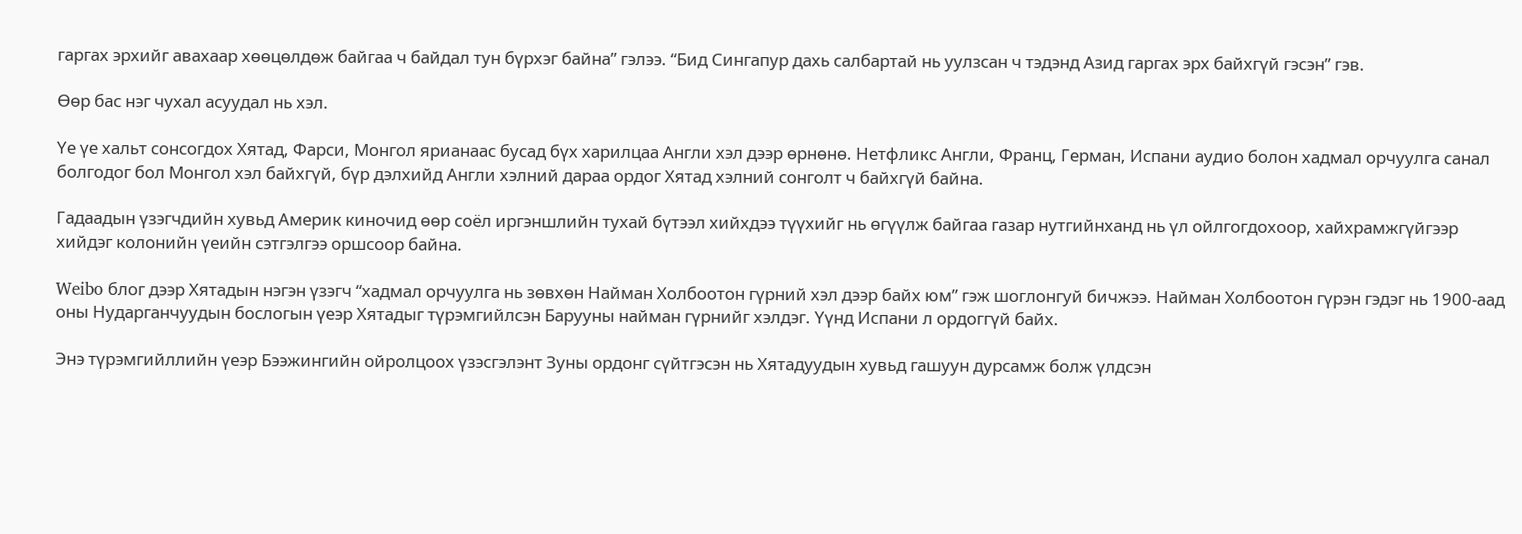гаргах эрхийг авахаар хөөцөлдөж байгаа ч байдал тун бүрхэг байна” гэлээ. “Бид Сингапур дахь салбартай нь уулзсан ч тэдэнд Азид гаргах эрх байхгүй гэсэн” гэв.

Өөр бас нэг чухал асуудал нь хэл.

Үе үе хальт сонсогдох Хятад, Фарси, Монгол ярианаас бусад бүх харилцаа Англи хэл дээр өрнөнө. Нетфликс Англи, Франц, Герман, Испани аудио болон хадмал орчуулга санал болгодог бол Монгол хэл байхгүй, бүр дэлхийд Англи хэлний дараа ордог Хятад хэлний сонголт ч байхгүй байна.

Гадаадын үзэгчдийн хувьд Америк киночид өөр соёл иргэншлийн тухай бүтээл хийхдээ түүхийг нь өгүүлж байгаа газар нутгийнханд нь үл ойлгогдохоор, хайхрамжгүйгээр хийдэг колонийн үеийн сэтгэлгээ оршсоор байна.

Weibo блог дээр Хятадын нэгэн үзэгч “хадмал орчуулга нь зөвхөн Найман Холбоотон гүрний хэл дээр байх юм” гэж шоглонгуй бичжээ. Найман Холбоотон гүрэн гэдэг нь 1900-аад оны Нударганчуудын бослогын үеэр Хятадыг түрэмгийлсэн Барууны найман гүрнийг хэлдэг. Үүнд Испани л ордоггүй байх.

Энэ түрэмгийллийн үеэр Бээжингийн ойролцоох үзэсгэлэнт Зуны ордонг сүйтгэсэн нь Хятадуудын хувьд гашуун дурсамж болж үлдсэн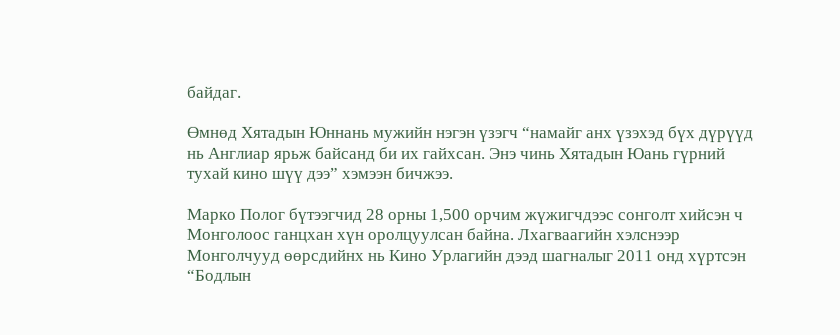байдаг.

Өмнөд Хятадын Юннань мужийн нэгэн үзэгч “намайг анх үзэхэд бүх дүрүүд нь Англиар ярьж байсанд би их гайхсан. Энэ чинь Хятадын Юань гүрний тухай кино шүү дээ” хэмээн бичжээ.

Марко Полог бүтээгчид 28 орны 1,500 орчим жүжигчдээс сонголт хийсэн ч Монголоос ганцхан хүн оролцуулсан байна. Лхагваагийн хэлснээр Монголчууд өөрсдийнх нь Кино Урлагийн дээд шагналыг 2011 онд хүртсэн “Бодлын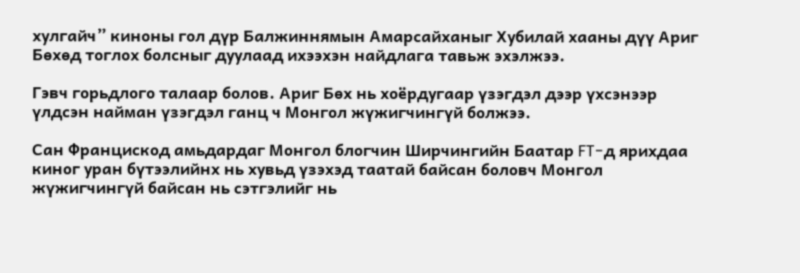хулгайч” киноны гол дүр Балжиннямын Амарсайханыг Хубилай хааны дүү Ариг Бөхөд тоглох болсныг дуулаад ихээхэн найдлага тавьж эхэлжээ.

Гэвч горьдлого талаар болов. Ариг Бөх нь хоёрдугаар үзэгдэл дээр үхсэнээр үлдсэн найман үзэгдэл ганц ч Монгол жүжигчингүй болжээ.

Сан Францискод амьдардаг Монгол блогчин Ширчингийн Баатар FT-д ярихдаа киног уран бүтээлийнх нь хувьд үзэхэд таатай байсан боловч Монгол жүжигчингүй байсан нь сэтгэлийг нь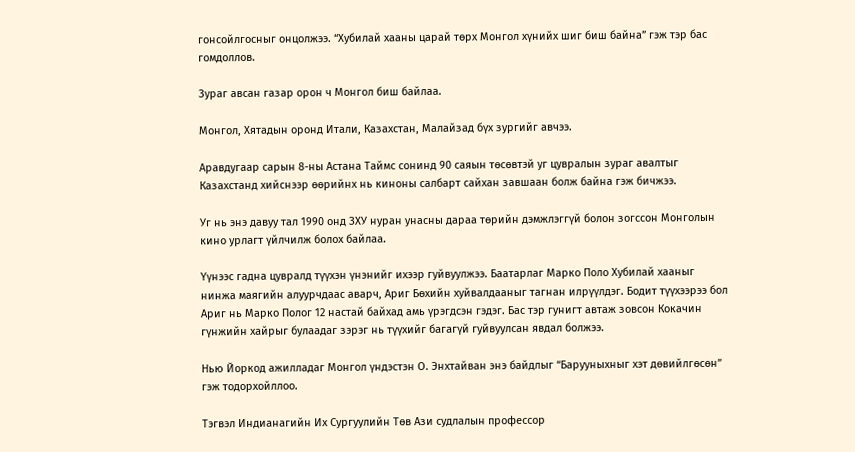гонсойлгосныг онцолжээ. “Хубилай хааны царай төрх Монгол хүнийх шиг биш байна” гэж тэр бас гомдоллов.

Зураг авсан газар орон ч Монгол биш байлаа.

Монгол, Хятадын оронд Итали, Казахстан, Малайзад бүх зургийг авчээ.

Аравдугаар сарын 8-ны Астана Таймс сонинд 90 саяын төсөвтэй уг цувралын зураг авалтыг Казахстанд хийснээр өөрийнх нь киноны салбарт сайхан завшаан болж байна гэж бичжээ.

Уг нь энэ давуу тал 1990 онд ЗХУ нуран унасны дараа төрийн дэмжлэггүй болон зогссон Монголын кино урлагт үйлчилж болох байлаа.

Үүнээс гадна цувралд түүхэн үнэнийг ихээр гуйвуулжээ. Баатарлаг Марко Поло Хубилай хааныг нинжа маягийн алуурчдаас аварч, Ариг Бөхийн хуйвалдааныг тагнан илрүүлдэг. Бодит түүхээрээ бол Ариг нь Марко Полог 12 настай байхад амь үрэгдсэн гэдэг. Бас тэр гунигт автаж зовсон Кокачин гүнжийн хайрыг булаадаг зэрэг нь түүхийг багагүй гуйвуулсан явдал болжээ.

Нью Йоркод ажилладаг Монгол үндэстэн О. Энхтайван энэ байдлыг “Барууныхныг хэт дөвийлгөсөн” гэж тодорхойллоо.

Тэгвэл Индианагийн Их Сургуулийн Төв Ази судлалын профессор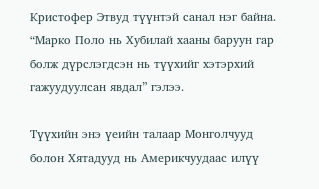Кристофер Этвуд түүнтэй санал нэг байна. “Марко Поло нь Хубилай хааны баруун гар болж дүрслэгдсэн нь түүхийг хэтэрхий гажуудуулсан явдал” гэлээ.

Түүхийн энэ үеийн талаар Монголчууд болон Хятадууд нь Америкчуудаас илүү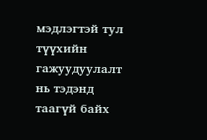мэдлэгтэй тул түүхийн гажуудуулалт нь тэдэнд таагүй байх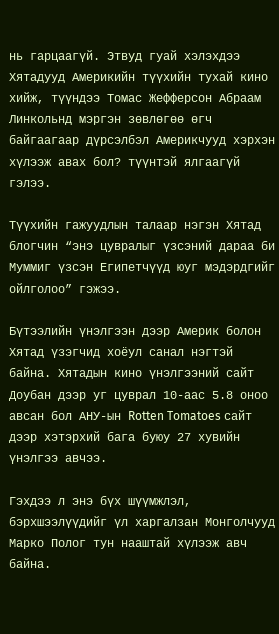нь гарцаагүй. Этвуд гуай хэлэхдээ Хятадууд Америкийн түүхийн тухай кино хийж, түүндээ Томас Жефферсон Абраам Линкольнд мэргэн зөвлөгөө өгч байгаагаар дүрсэлбэл Америкчууд хэрхэн хүлээж авах бол? түүнтэй ялгаагүй гэлээ.

Түүхийн гажуудлын талаар нэгэн Хятад блогчин “энэ цувралыг үзсэний дараа би Муммиг үзсэн Египетчүүд юуг мэдэрдгийг ойлголоо” гэжээ.

Бүтээлийн үнэлгээн дээр Америк болон Хятад үзэгчид хоёул санал нэгтэй байна. Хятадын кино үнэлгээний сайт Доубан дээр уг цуврал 10-аас 5.8 оноо авсан бол АНУ-ын Rotten Tomatoes сайт дээр хэтэрхий бага буюу 27 хувийн үнэлгээ авчээ.

Гэхдээ л энэ бүх шүүмжлэл, бэрхшээлүүдийг үл харгалзан Монголчууд Марко Полог тун нааштай хүлээж авч байна.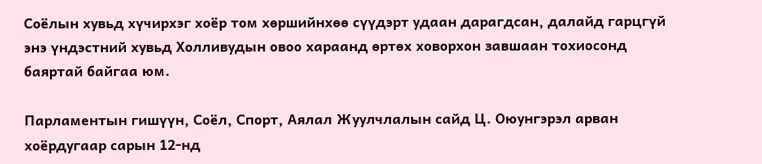Соёлын хувьд хүчирхэг хоёр том хөршийнхөө сүүдэрт удаан дарагдсан, далайд гарцгүй энэ үндэстний хувьд Холливудын овоо хараанд өртөх ховорхон завшаан тохиосонд баяртай байгаа юм.

Парламентын гишүүн, Соёл, Спорт, Аялал Жуулчлалын сайд Ц. Оюунгэрэл арван хоёрдугаар сарын 12-нд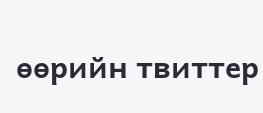өөрийн твиттер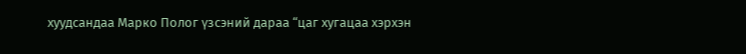хуудсандаа Марко Полог үзсэний дараа “цаг хугацаа хэрхэн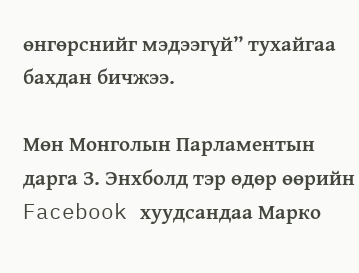өнгөрснийг мэдээгүй” тухайгаа бахдан бичжээ.

Мөн Монголын Парламентын дарга З. Энхболд тэр өдөр өөрийн Facebook хуудсандаа Марко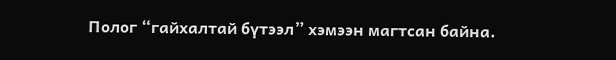Полог “гайхалтай бүтээл” хэмээн магтсан байна.